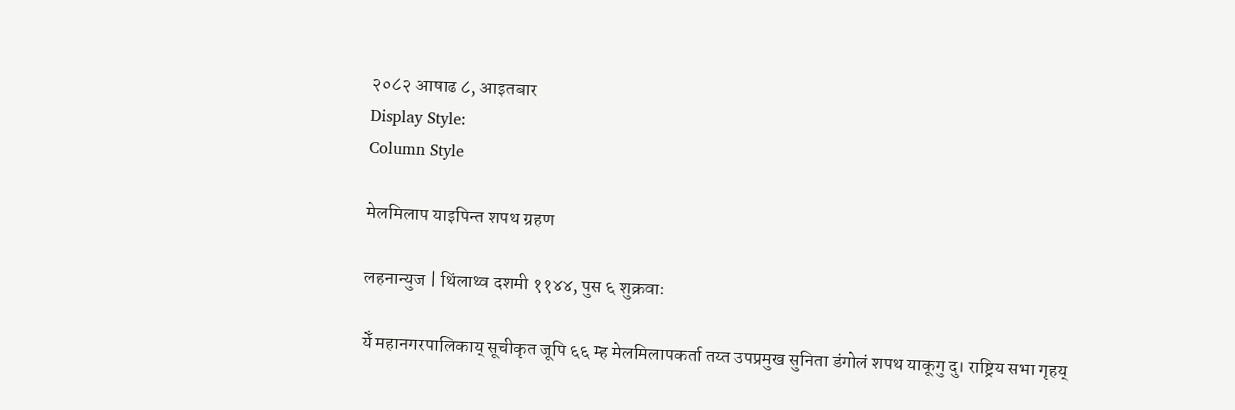२०८२ आषाढ ८, आइतबार
Display Style:
Column Style

मेलमिलाप याइपिन्त शपथ ग्रहण

लहनान्युज | थिंलाथ्व दशमी ११४४, पुस ६ शुक्रवाः

येँ महानगरपालिकाय् सूचीकृत जूपि ६६ म्ह मेलमिलापकर्ता तय्त उपप्रमुख सुनिता डंगोलं शपथ याकूगु दु। राष्ट्रिय सभा गृहय्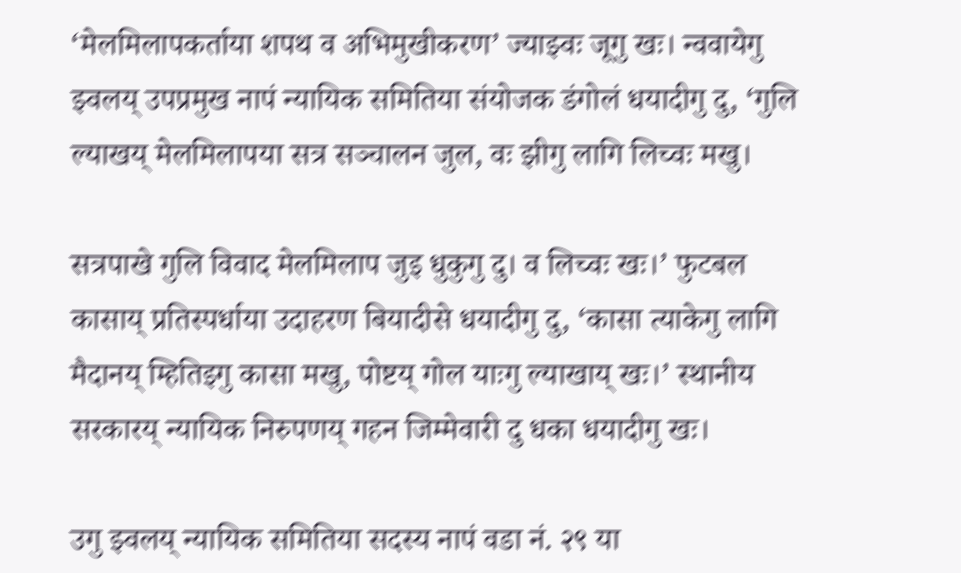‘मेलमिलापकर्ताया शपथ व अभिमुखीकरण’ ज्याझ्वः जूगु खः। न्ववायेगु झ्वलय् उपप्रमुख नापं न्यायिक समितिया संयोजक डंगोलं धयादीगु दु, ‘गुलि ल्याखय् मेलमिलापया सत्र सञ्चालन जुल, वः झीगु लागि लिच्वः मखु।

सत्रपाखे गुलि विवाद मेलमिलाप जुइ धुकुगु दु। व लिच्वः खः।’ फुटबल कासाय् प्रतिस्पर्धाया उदाहरण बियादीसे धयादीगु दु, ‘कासा त्याकेगु लागि मैदानय् म्हितिइगु कासा मखु, पोष्टय् गोल याःगु ल्याखाय् खः।’ स्थानीय सरकारय् न्यायिक निरुपणय् गहन जिम्मेवारी दु धका धयादीगु खः।

उगु झ्वलय् न्यायिक समितिया सदस्य नापं वडा नं. २९ या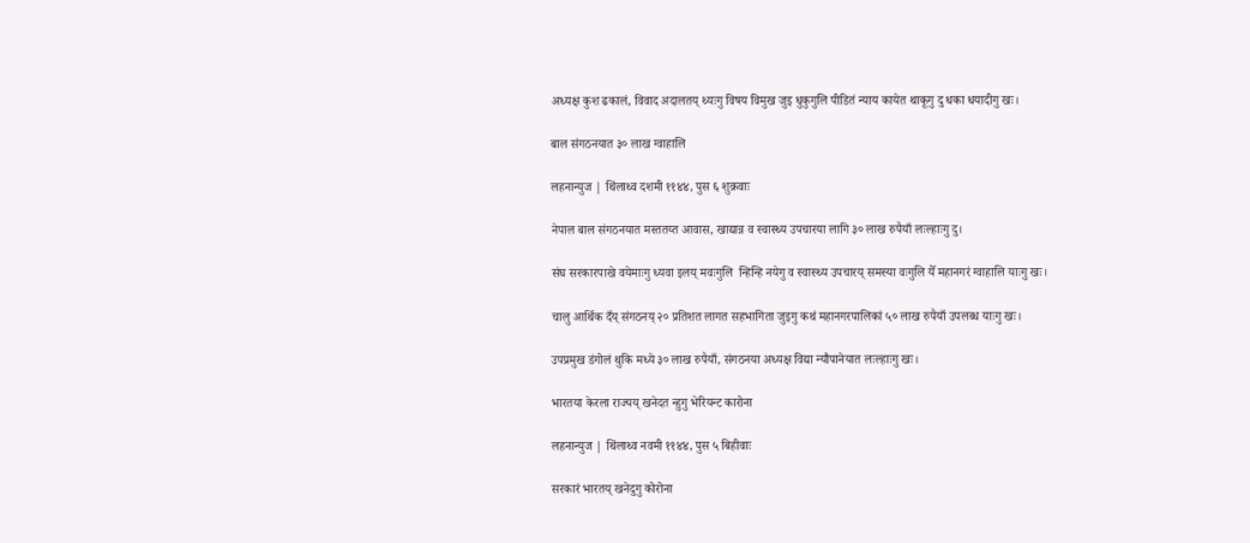अध्यक्ष कुश ढकालं, विवाद अदालतय् थ्यःगु विषय विमुख जुइ धुकुगुलि पीडितं न्याय कायेत थाकूगु दु धका धयादीगु खः।

बाल संगठनयात ३० लाख ग्वाहालि

लहनान्युज | थिंलाथ्व दशमी ११४४, पुस ६ शुक्रवाः

नेपाल बाल संगठनयात मस्ततय्त आवास, खाद्यान्न व स्वास्थ्य उपचारया लागि ३० लाख रुपैयाँ लःल्हाःगु दु।

संघ सरकारपाखे वयेमाःगु ध्यवा इलय् मवःगुलि  न्हिन्हि नयेगु व स्वास्थ्य उपचारय् समस्या वःगुलि येँ महानगरं ग्वाहालि याःगु खः।

चालु आर्थिक दँय् संगठनय् २० प्रतिशत लागत सहभागिता जुइगु कथं महानगरपालिकां ५० लाख रुपैयाँ उपलब्ध याःगु खः।

उपप्रमुख डंगोलं थुकि मध्ये ३० लाख रुपैयाँ, संगठनया अध्यक्ष विद्या न्यौपानेयात लःल्हाःगु खः।

भारतया केरला राज्यय् खनेदत न्हुगु भेरियन्ट कारोना

लहनान्युज | थिंलाथ्व नवमी ११४४, पुस ५ बिहीवाः

सरकारं भारतय् खनेदुगु कोरोना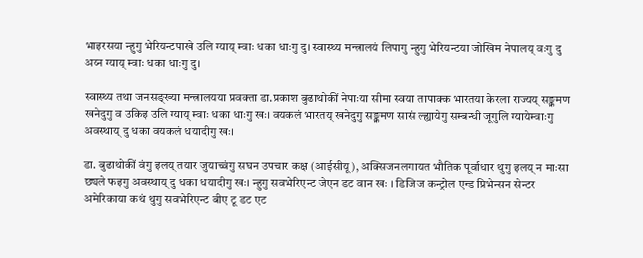भाइरसया न्हुगु भेरियन्टपाखे उलि ग्याय् म्वाः धका धाःगु दु। स्वास्थ्य मन्त्रालयं लिपागु न्हुगु भेरियन्टया जोखिम नेपालय् वःगु दु अय्न ग्याय् म्वाः धका धाःगु दु।

स्वास्थ्य तथा जनसङ्ख्या मन्त्रालयया प्रवक्ता डा.प्रकाश बुढाथोकीं नेपाःया सीमा स्वया तापाक्क भारतया केरला राज्यय् सङ्क्रमण खनेदुगु व उकिइ उलि ग्याय् म्वाः धका धाःगु खः। वयकलं भारतय् खनेदुगु सङ्क्रमण सासं ल्ह्यायेगु सम्बन्धी जूगुलि ग्यायेम्वाःगु अवस्थाय् दु धका वयकलं धयादीगु खः।

डा. बुढाथोकीं वंगु इलय् तयार जुयाच्वंगु सघन उपचार कक्ष (आईसीयू), अक्सिजनलगायत भौतिक पूर्वाधार थुगु इलय् न माःसा छ्यले फइगु अवस्थाय् दु धका धयादीगु खः। न्हुगु सवभेरिएन्ट जेएन डट वान खः । डिजिज कन्ट्रोल एन्ड प्रिभेन्सन सेन्टर अमेरिकाया कथं थुगु सवभेरिएन्ट बीए टू डट एट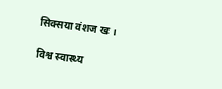सिक्सया वंशज खः ।

विश्व स्वास्थ्य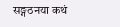सङ्गठनया कथं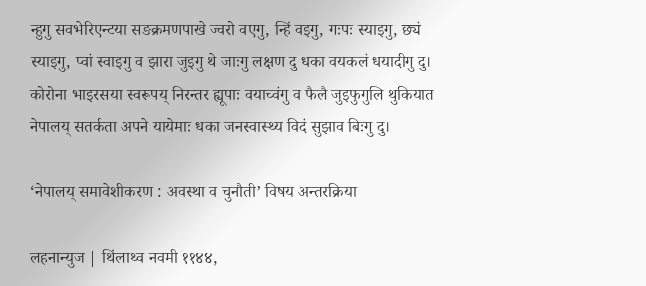न्हुगु सवभेरिएन्टया सङक्रमणपाखे ज्वरो वएगु, न्हिं वइगु, गःपः स्याइगु, छ्यं स्याइगु, प्वां स्वाइगु व झारा जुइगु थे जाःगु लक्षण दु धका वयकलं धयादीगु दु। कोरोना भाइरसया स्वरूपय् निरन्तर ह्यूपाः वयाच्वंगु व फैलै जुइफुगुलि थुकियात नेपालय् सतर्कता अपने यायेमाः धका जनस्वास्थ्य विदं सुझाव बिःगु दु।

‘नेपालय् समावेशीकरण : अवस्था व चुनौती’ विषय अन्तरक्रिया

लहनान्युज | थिंलाथ्व नवमी ११४४,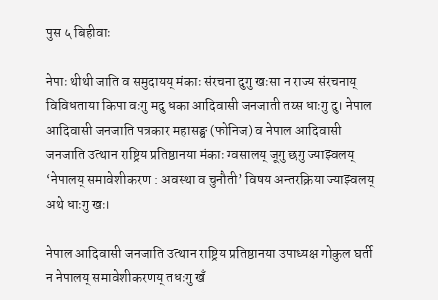पुस ५ बिहीवाः

नेपाः थीथी जाति व समुदायय् मंकाः संरचना दुगु खःसा न राज्य संरचनाय् विविधताया किपा वःगु मदु धका आदिवासी जनजाती तय्स धाःगु दु। नेपाल आदिवासी जनजाति पत्रकार महासङ्घ (फोनिज) व नेपाल आदिवासी जनजाति उत्थान राष्ट्रिय प्रतिष्ठानया मंकाः ग्वसालय् जूगु छगु ज्याझ्वलय् ‘नेपालय् समावेशीकरण : अवस्था व चुनौती’ विषय अन्तरक्रिया ज्याझ्वलय् अथे धाःगु खः।

नेपाल आदिवासी जनजाति उत्थान राष्ट्रिय प्रतिष्ठानया उपाध्यक्ष गोकुल घर्ती न नेपालय् समावेशीकरणय् तधःगु खँ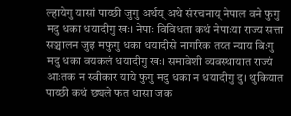ल्हायेगु यासां पाय्छी जुगु अर्थय् अथे संरचनाय् नेपाल वने फुगु मदु धका धयादीगु खः। नेपाः विविधता कथं नेपाःया राज्य सत्ता सञ्चालन जुइ मफुगु धका धयादीसे नागरिक तय्त न्याय बिःगु मदु धका वयकलं धयादीगु खः। समावेशी व्यवस्थायात राज्यं आःतक न स्वीकार याये फुगु मदु धका न धयादीगु दु। थुकियात पाय्छी कथं छ्यले फत धासा जक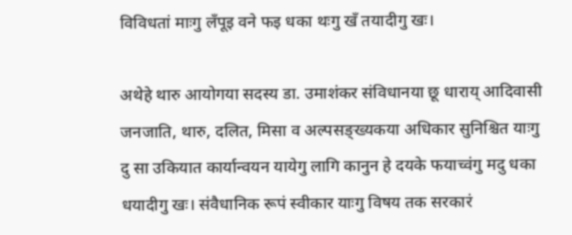विविधतां माःगु लँपूइ वने फइ धका थःगु खँ तयादीगु खः।

अथेहे थारु आयोगया सदस्य डा. उमाशंकर संविधानया छू धाराय् आदिवासी जनजाति, थारु, दलित, मिसा व अल्पसङ्ख्यकया अधिकार सुनिश्चित याःगु दु सा उकियात कार्यान्वयन यायेगु लागि कानुन हे दयके फयाच्वंगु मदु धका धयादीगु खः। संवैधानिक रूपं स्वीकार याःगु विषय तक सरकारं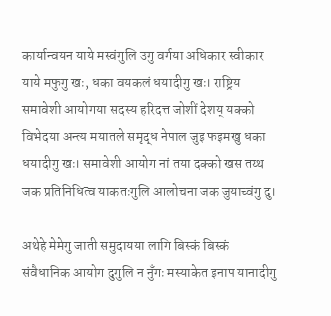कार्यान्वयन याये मस्वंगुलि उगु वर्गया अधिकार स्वीकार याये मफुगु खः, धका वयकलं धयादीगु खः। राष्ट्रिय समावेशी आयोगया सदस्य हरिदत्त जोशीं देशय् यक्को विभेदया अन्त्य मयातले समृद्ध नेपाल जुइ फइमखु धका धयादीगु खः। समावेशी आयोग नां तया दक्को खस तय्थ जक प्रतिनिधित्व याकतःगुलि आलोचना जक जुयाच्वंगु दु।

अथेहे मेमेगु जाती समुदायया लागि बिस्कं बिस्कं संवैधानिक आयोग दुगुलि न नुँगः मस्याकेत इनाप यानादीगु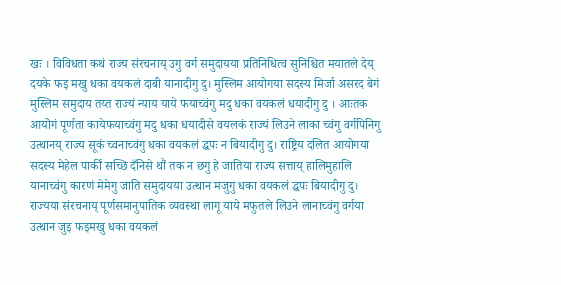खः । विविधता कथं राज्य संरचनाय् उगु वर्ग समुदायया प्रतिनिधित्व सुनिश्चित मयातले देय् दयके फइ मखु धका वयकलं दाबी यानादीगु दु। मुस्लिम आयोगया सदस्य मिर्जा असरद बेगं मुस्लिम समुदाय तय्त राज्यं न्याय याये फयाच्वंगु मदु धका वयकलं धयादीगु दु । आःतक आयोगं पूर्णता कायेफयाच्वंगु मदु धका धयादीसे वयलकं राज्यं लिउने लाका च्वंगु वर्गपिनिगु उत्थानय् राज्य सूकं च्वनाच्वंगु धका वयकलं द्धपः न बियादीगु दु। राष्ट्रिय दलित आयोगया सदस्य मेहेल पार्कीं सच्छि दँनिसे थौं तक न छगु हे जातिया राज्य सत्ताय् हालिमुहालि यानाच्वंगु कारणं मेमेगु जाति समुदायया उत्थान मजुगु धका वयकलं द्धपः बियादीगु दु। राज्यया संरचनाय् पूर्णसमानुपातिक व्यवस्था लागू याये मफुतले लिउने लानाच्वंगु वर्गया उत्थान जुइ फइमखु धका वयकलं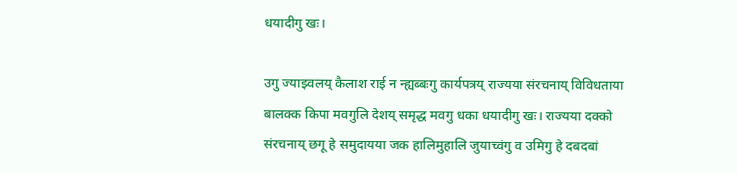धयादीगु खः।

उगु ज्याझ्वलय् कैलाश राई न न्ह्यब्बःगु कार्यपत्रय् राज्यया संरचनाय् विविधताया बालक्क किपा मवगुलि देशय् समृद्ध मवगु धका धयादीगु खः। राज्यया दक्को संरचनाय् छगू हे समुदायया जक हालिमुहालि जुयाच्वंगु व उमिगु हे दबदबां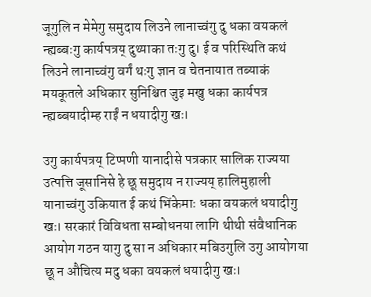जूगुलि न मेमेगु समुदाय लिउने लानाच्वंगु दु धका वयकलं न्ह्यब्बःगु कार्यपत्रय् दुथ्याका तःगु दु। ई व परिस्थिति कथं लिउने लानाच्वंगु वर्गं थःगु ज्ञान व चेतनायात तब्याकं मयकूतले अधिकार सुनिश्चित जुइ मखु धका कार्यपत्र न्ह्यब्बयादीम्ह राईं न धयादीगु खः।

उगु कार्यपत्रय् टिप्पणी यानादीसे पत्रकार सालिक राज्यया उत्पत्ति जूसानिसे हे छू समुदाय न राज्यय् हालिमुहाली यानाच्वंगु उकियात ई कथं भिंकेमाः धका वयकलं धयादीगु खः। सरकारं विविधता सम्बोधनया लागि थीथी संवैधानिक आयोग गठन यागु दु सा न अधिकार मबिउगुलि उगु आयोगया छू न औचित्य मदु धका वयकलं धयादीगु खः।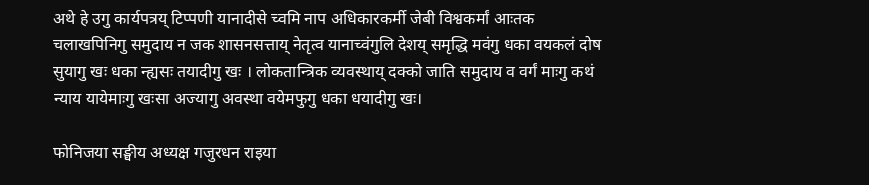अथे हे उगु कार्यपत्रय् टिप्पणी यानादीसे च्वमि नाप अधिकारकर्मी जेबी विश्वकर्मां आःतक चलाखपिनिगु समुदाय न जक शासनसत्ताय् नेतृत्व यानाच्वंगुलि देशय् समृद्धि मवंगु धका वयकलं दोष सुयागु खः धका न्ह्यसः तयादीगु खः । लोकतान्त्रिक व्यवस्थाय् दक्को जाति समुदाय व वर्गं माःगु कथं न्याय यायेमाःगु खःसा अज्यागु अवस्था वयेमफुगु धका धयादीगु खः।

फोनिजया सङ्घीय अध्यक्ष गजुरधन राइया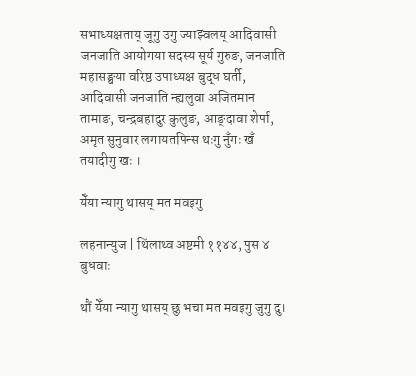सभाध्यक्षताय् जूगु उगु ज्याझ्वलय् आदिवासी जनजाति आयोगया सदस्य सूर्य गुरुङ, जनजाति महासङ्घया वरिष्ठ उपाध्यक्ष बुद्ध घर्ती, आदिवासी जनजाति न्ह्यलुवा अजितमान तामाङ, चन्द्रबहादुर कुलुङ, आङ्दावा शेर्पा, अमृत सुनुवार लगायतपिन्स थःगु नुँगः खँ तयादीगु खः ।

येँया न्यागु थासय् मत मवइगु

लहनान्युज | थिंलाथ्व अष्टमी ११४४, पुस ४ बुधवाः

थौं येँया न्यागु थासय् छु भचा मत मवइगु जुगु दु।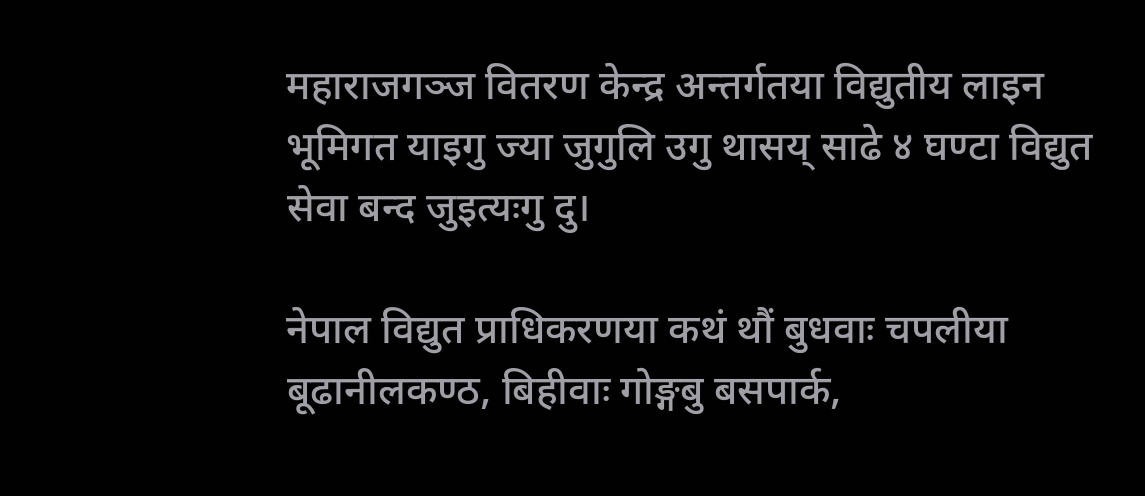महाराजगञ्ज वितरण केन्द्र अन्तर्गतया विद्युतीय लाइन भूमिगत याइगु ज्या जुगुलि उगु थासय् साढे ४ घण्टा विद्युत सेवा बन्द जुइत्यःगु दु।

नेपाल विद्युत प्राधिकरणया कथं थौं बुधवाः चपलीया बूढानीलकण्ठ, बिहीवाः गोङ्गबु बसपार्क,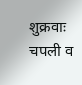शुक्रवाः चपली व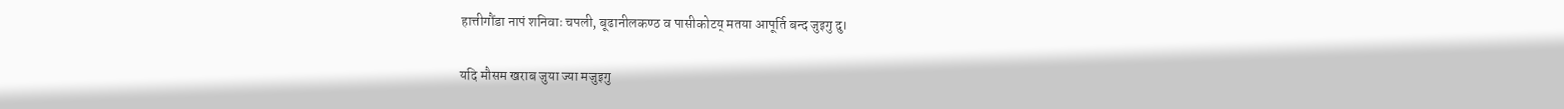हात्तीगौंडा नापं शनिवाः चपली, बूढानीलकण्ठ व पासीकोटय् मतया आपूर्ति बन्द जुइगु दु।

यदि मौसम खराब जुया ज्या मजुइगु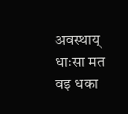अवस्थाय् धाःसा मत वइ धका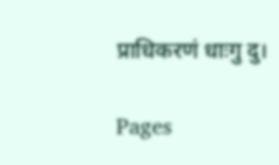प्राधिकरणं धाःगु दु।

Pages